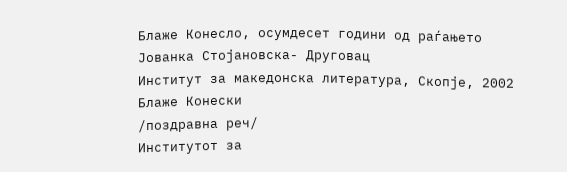Блаже Конесло, осумдесет години од раѓањето
Jованка Стојановска- Друговац
Институт за македонска литература, Скопје, 2002
Блаже Конески
/поздравна реч/
Институтот за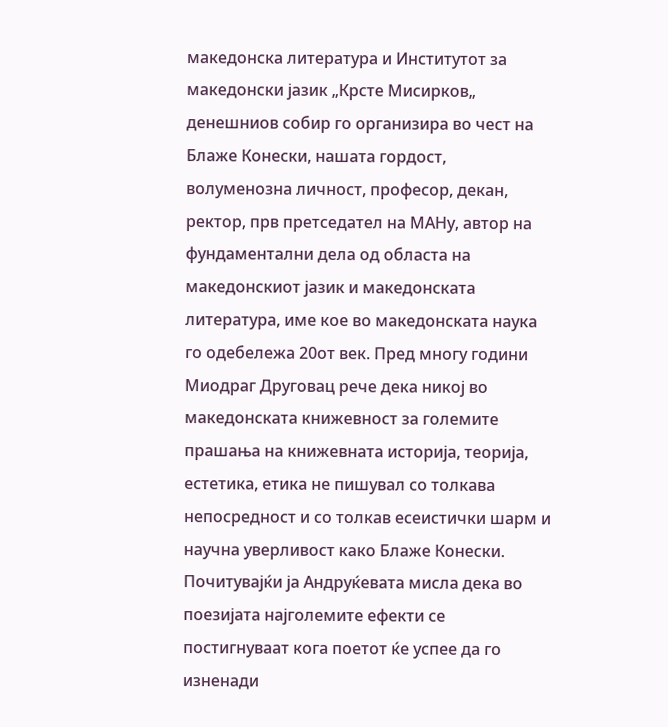македонска литература и Институтот за македонски јазик „Крсте Мисирков„ денешниов собир го организира во чест на Блаже Конески, нашата гордост, волуменозна личност, професор, декан, ректор, прв претседател на МАНу, автор на фундаментални дела од областа на македонскиот јазик и македонската литература, име кое во македонската наука го одебележа 20от век. Пред многу години Миодраг Друговац рече дека никој во македонската книжевност за големите прашања на книжевната историја, теорија, естетика, етика не пишувал со толкава непосредност и со толкав есеистички шарм и научна уверливост како Блаже Конески. Почитувајќи ја Андруќевата мисла дека во поезијата најголемите ефекти се постигнуваат кога поетот ќе успее да го изненади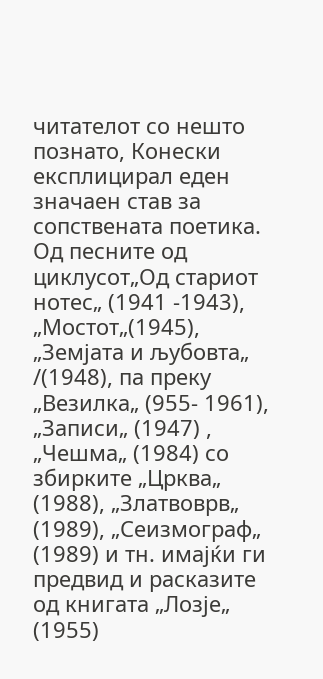читателот со нешто познато, Конески експлицирал еден значаен став за сопствената поетика.
Од песните од циклусот„Од стариот нотес„ (1941 -1943), „Мостот„(1945), „Земјата и љубовта„ /(1948), па преку „Везилка„ (955- 1961), „Записи„ (1947) , „Чешма„ (1984) со збирките „Црква„ (1988), „Златвоврв„ (1989), „Сеизмограф„ (1989) и тн. имајќи ги предвид и расказите од книгата „Лозје„ (1955)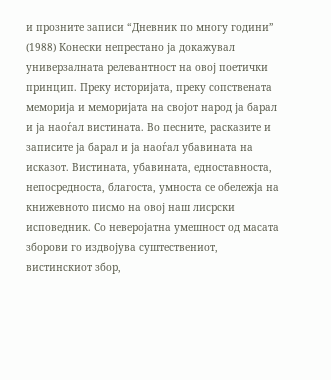и прозните записи “Дневник по многу години” (1988) Конески непрестано ја докажувал универзалната релевантност на овој поетички принцип. Преку историјата, преку сопствената меморија и меморијата на својот народ ја барал и ја наоѓал вистината. Во песните, расказите и записите ја барал и ја наоѓал убавината на исказот. Вистината, убавината, едноставноста, непосредноста, благоста, умноста се обележја на книжевното писмо на овој наш лисрски исповедник. Со неверојатна умешност од масата зборови го издвојува суштествениот, вистинскиот збор,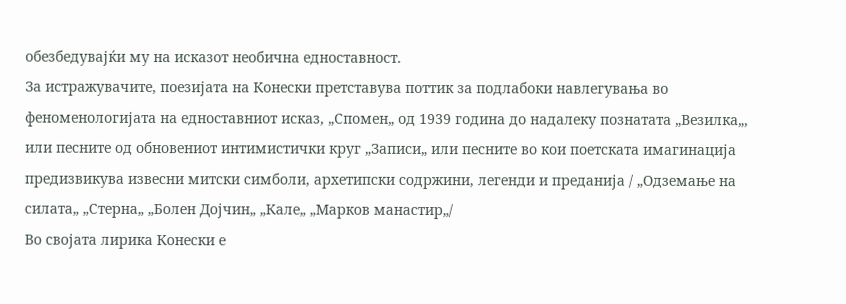обезбедувајќи му на исказот необична едноставност.
За истражувачите, поезијата на Конески претставува поттик за подлабоки навлегувања во феноменологијата на едноставниот исказ, „Спомен„ од 1939 година до надалеку познатата „Везилка„, или песните од обновениот интимистички круг „Записи„ или песните во кои поетската имагинација предизвикува извесни митски симболи, архетипски содржини, легенди и преданија / „Одземање на силата„ „Стерна„ „Болен Дојчин„ „Кале„ „Марков манастир„/
Во својата лирика Конески е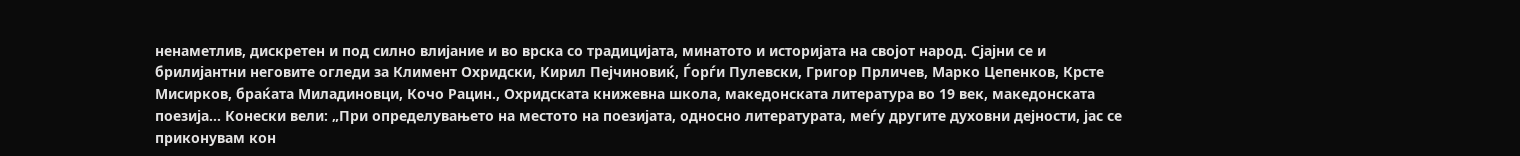ненаметлив, дискретен и под силно влијание и во врска со традицијата, минатото и историјата на својот народ. Сјајни се и брилијантни неговите огледи за Климент Охридски, Кирил Пејчиновиќ, Ѓорѓи Пулевски, Григор Прличев, Марко Цепенков, Крсте Мисирков, браќата Миладиновци, Кочо Рацин., Охридската книжевна школа, македонската литература во 19 век, македонската поезија... Конески вели: „При определувањето на местото на поезијата, односно литературата, меѓу другите духовни дејности, јас се приконувам кон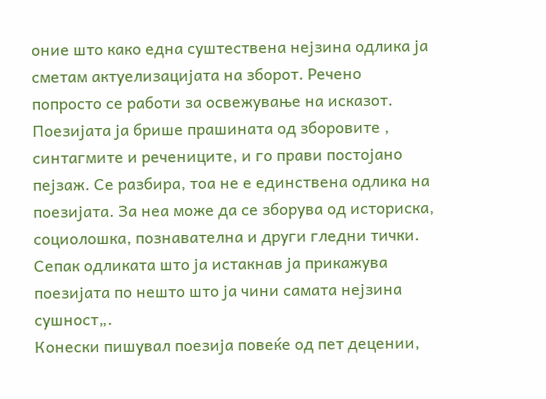оние што како една суштествена нејзина одлика ја сметам актуелизацијата на зборот. Речено попросто се работи за освежување на исказот. Поезијата ја брише прашината од зборовите , синтагмите и речениците, и го прави постојано пејзаж. Се разбира, тоа не е единствена одлика на поезијата. За неа може да се зборува од историска, социолошка, познавателна и други гледни тички. Сепак одликата што ја истакнав ја прикажува поезијата по нешто што ја чини самата нејзина сушност„.
Конески пишувал поезија повеќе од пет децении,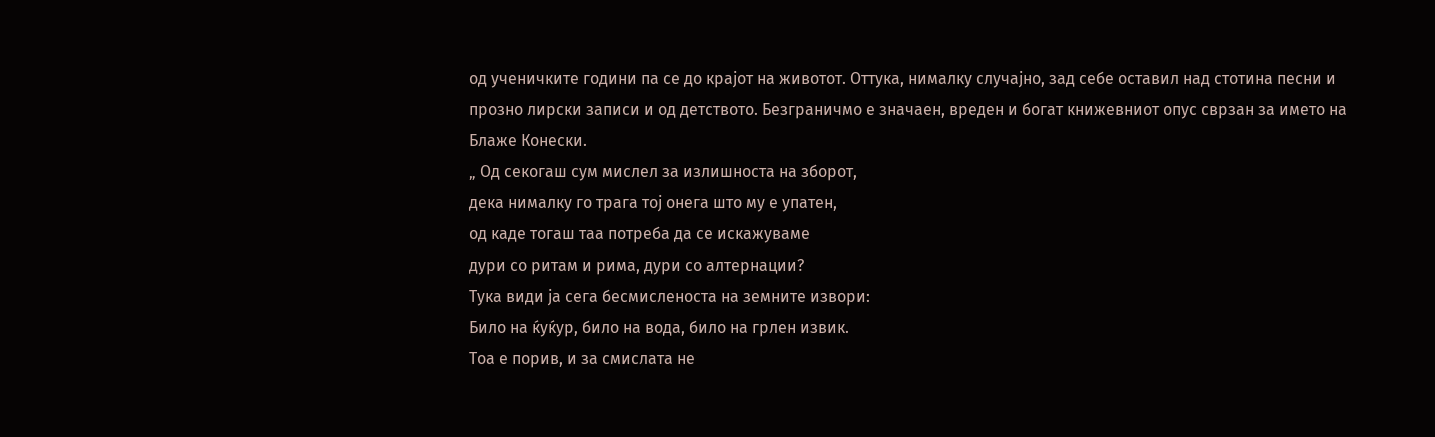од ученичките години па се до крајот на животот. Оттука, нималку случајно, зад себе оставил над стотина песни и прозно лирски записи и од детството. Безграничмо е значаен, вреден и богат книжевниот опус сврзан за името на Блаже Конески.
„ Од секогаш сум мислел за излишноста на зборот,
дека нималку го трага тој онега што му е упатен,
од каде тогаш таа потреба да се искажуваме
дури со ритам и рима, дури со алтернации?
Тука види ја сега бесмисленоста на земните извори:
Било на ќуќур, било на вода, било на грлен извик.
Тоа е порив, и за смислата не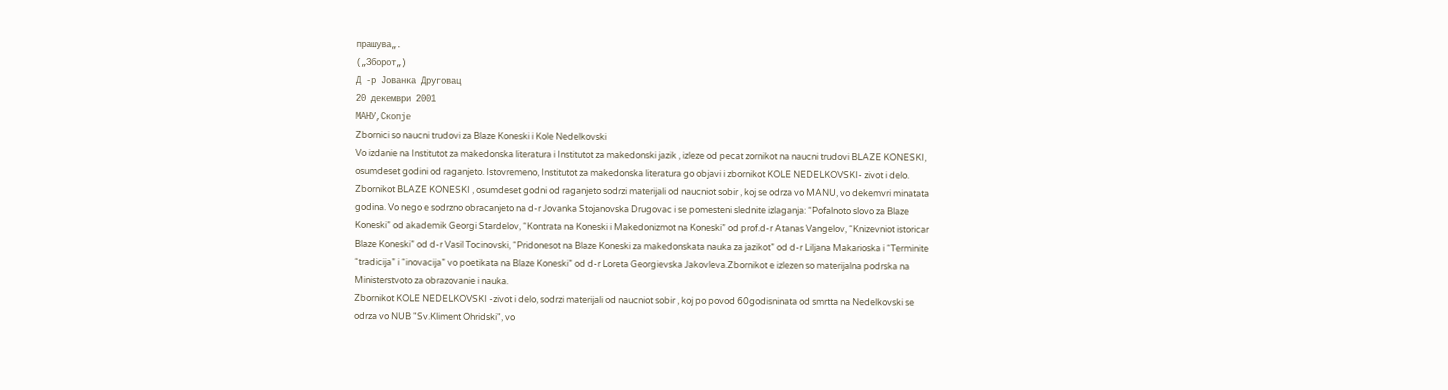прашува„.
(„Зборот„)
Д -р Јованка Друговац
20 декември 2001
МАНУ,Скопје
Zbornici so naucni trudovi za Blaze Koneski i Kole Nedelkovski
Vo izdanie na Institutot za makedonska literatura i Institutot za makedonski jazik , izleze od pecat zornikot na naucni trudovi BLAZE KONESKI, osumdeset godini od raganjeto. Istovremeno, Institutot za makedonska literatura go objavi i zbornikot KOLE NEDELKOVSKI- zivot i delo.
Zbornikot BLAZE KONESKI , osumdeset godni od raganjeto sodrzi materijali od naucniot sobir , koj se odrza vo MANU, vo dekemvri minatata godina. Vo nego e sodrzno obracanjeto na d-r Jovanka Stojanovska Drugovac i se pomesteni slednite izlaganja: “Pofalnoto slovo za Blaze Koneski” od akademik Georgi Stardelov, “Kontrata na Koneski i Makedonizmot na Koneski” od prof.d-r Atanas Vangelov, “Knizevniot istoricar Blaze Koneski” od d-r Vasil Tocinovski, “Pridonesot na Blaze Koneski za makedonskata nauka za jazikot” od d-r Liljana Makarioska i “Terminite “tradicija” i “inovacija” vo poetikata na Blaze Koneski” od d-r Loreta Georgievska Jakovleva.Zbornikot e izlezen so materijalna podrska na Ministerstvoto za obrazovanie i nauka.
Zbornikot KOLE NEDELKOVSKI -zivot i delo, sodrzi materijali od naucniot sobir , koj po povod 60godisninata od smrtta na Nedelkovski se odrza vo NUB "Sv.Kliment Ohridski", vo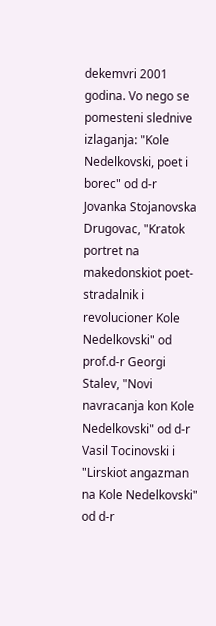dekemvri 2001 godina. Vo nego se pomesteni slednive izlaganja: "Kole Nedelkovski, poet i borec" od d-r Jovanka Stojanovska Drugovac, "Kratok portret na makedonskiot poet-stradalnik i revolucioner Kole Nedelkovski" od prof.d-r Georgi Stalev, "Novi navracanja kon Kole Nedelkovski" od d-r Vasil Tocinovski i "Lirskiot angazman na Kole Nedelkovski" od d-r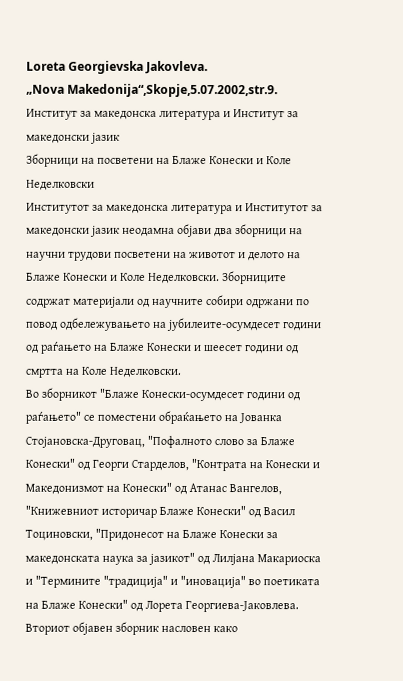Loreta Georgievska Jakovleva.
„Nova Makedonija“,Skopje,5.07.2002,str.9.
Институт за македонска литература и Институт за македонски јазик
Зборници на посветени на Блаже Конески и Коле Неделковски
Институтот за македонска литература и Институтот за македонски јазик неодамна објави два зборници на научни трудови посветени на животот и делото на Блаже Конески и Коле Неделковски. Зборниците содржат материјали од научните собири одржани по повод одбележувањето на јубилеите-осумдесет години од раѓањето на Блаже Конески и шеесет години од смртта на Коле Неделковски.
Во зборникот "Блаже Конески-осумдесет години од раѓањето" се поместени обраќањето на Јованка Стојановска-Друговац, "Пофалното слово за Блаже Конески" од Георги Старделов, "Контрата на Конески и Македонизмот на Конески" од Атанас Вангелов, "Книжевниот историчар Блаже Конески" од Васил Тоциновски, "Придонесот на Блаже Конески за македонската наука за јазикот" од Лилјана Макариоска и "Термините "традиција" и "иновација" во поетиката на Блаже Конески" од Лорета Георгиева-Јаковлева.
Вториот објавен зборник насловен како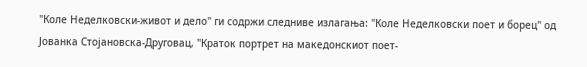"Коле Неделковски-живот и дело" ги содржи следниве излагања: "Коле Неделковски поет и борец" од Јованка Стојановска-Друговац, "Краток портрет на македонскиот поет-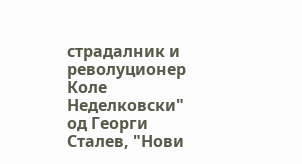страдалник и револуционер Коле Неделковски" од Георги Сталев, "Нови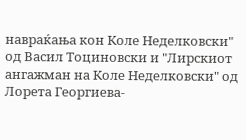навраќања кон Коле Неделковски" од Васил Тоциновски и "Лирскиот ангажман на Коле Неделковски" од Лорета Георгиева-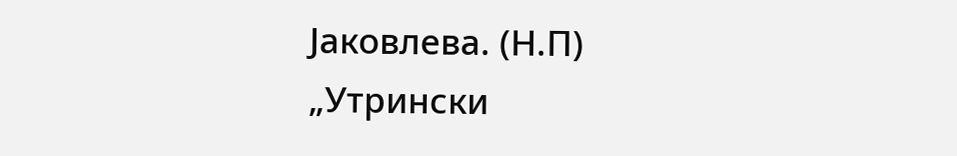Јаковлева. (Н.П)
„Утрински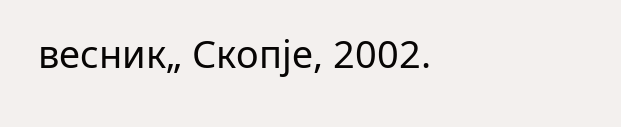весник„ Скопје, 2002.